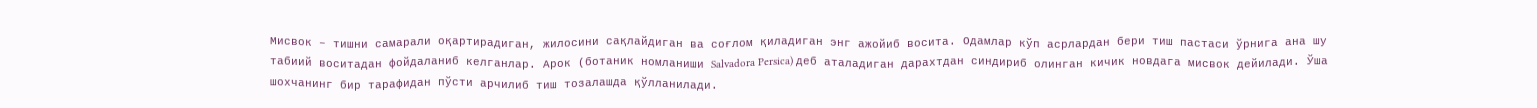Мисвок – тишни самарали оқартирадиган, жилосини сақлайдиган ва соғлом қиладиган энг ажойиб восита. Одамлар кўп асрлардан бери тиш пастаси ўрнига ана шу табиий воситадан фойдаланиб келганлар. Арок (ботаник номланиши Salvadora Persica) деб аталадиган дарахтдан синдириб олинган кичик новдага мисвок дейилади. Ўша шохчанинг бир тарафидан пўсти арчилиб тиш тозалашда қўлланилади.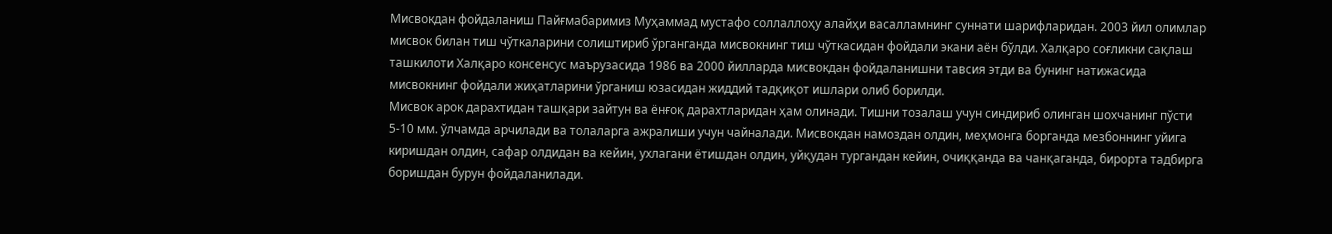Мисвокдан фойдаланиш Пайғмабаримиз Муҳаммад мустафо соллаллоҳу алайҳи васалламнинг суннати шарифларидан. 2003 йил олимлар мисвок билан тиш чўткаларини солиштириб ўрганганда мисвокнинг тиш чўткасидан фойдали экани аён бўлди. Халқаро соғликни сақлаш ташкилоти Халқаро консенсус маърузасида 1986 ва 2000 йилларда мисвокдан фойдаланишни тавсия этди ва бунинг натижасида мисвокнинг фойдали жиҳатларини ўрганиш юзасидан жиддий тадқиқот ишлари олиб борилди.
Мисвок арок дарахтидан ташқари зайтун ва ёнғоқ дарахтларидан ҳам олинади. Тишни тозалаш учун синдириб олинган шохчанинг пўсти 5-10 мм. ўлчамда арчилади ва толаларга ажралиши учун чайналади. Мисвокдан намоздан олдин, меҳмонга борганда мезбоннинг уйига киришдан олдин, сафар олдидан ва кейин, ухлагани ётишдан олдин, уйқудан тургандан кейин, очиққанда ва чанқаганда, бирорта тадбирга боришдан бурун фойдаланилади.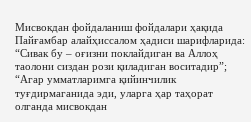Мисвокдан фойдаланиш фойдалари ҳақида Пайғамбар алайҳиссалом ҳадиси шарифларида: “Сивак бу – оғизни поклайдиган ва Аллоҳ таолони сиздан рози қиладиган воситадир”; “Агар умматларимга қийинчилик туғдирмаганида эди, уларга ҳар таҳорат олганда мисвокдан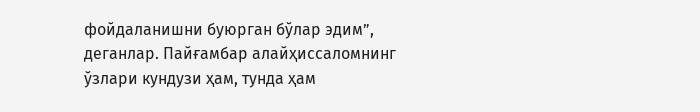фойдаланишни буюрган бўлар эдим”, деганлар. Пайғамбар алайҳиссаломнинг ўзлари кундузи ҳам, тунда ҳам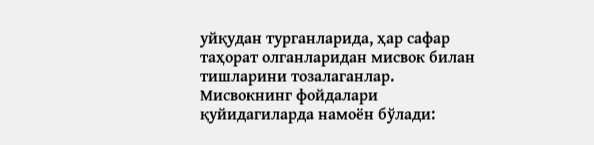уйқудан турганларида, ҳар сафар таҳорат олганларидан мисвок билан тишларини тозалаганлар. Мисвокнинг фойдалари қуйидагиларда намоён бўлади: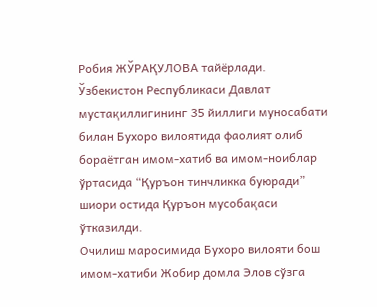Робия ЖЎРАҚУЛОВА тайёрлади.
Ўзбекистон Республикаси Давлат мустақиллигининг 35 йиллиги муносабати билан Бухоро вилоятида фаолият олиб бораётган имом-хатиб ва имом-ноиблар ўртасида “Қуръон тинчликка буюради” шиори остида Қуръон мусобақаси ўтказилди.
Очилиш маросимида Бухоро вилояти бош имом-хатиби Жобир домла Элов сўзга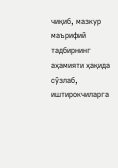чиқиб, мазкур маърифий тадбирнинг аҳамияти ҳақида сўзлаб, иштирокчиларга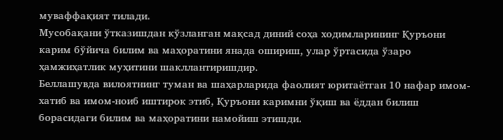муваффақият тилади.
Мусобақани ўтказишдан кўзланган мақсад диний соҳа ходимларининг Қуръони карим бўйича билим ва маҳоратини янада ошириш, улар ўртасида ўзаро ҳамжиҳатлик муҳитини шакллантиришдир.
Беллашувда вилоятнинг туман ва шаҳарларида фаолият юритаётган 10 нафар имом-хатиб ва имом-ноиб иштирок этиб, Қуръони каримни ўқиш ва ёддан билиш борасидаги билим ва маҳоратини намойиш этишди.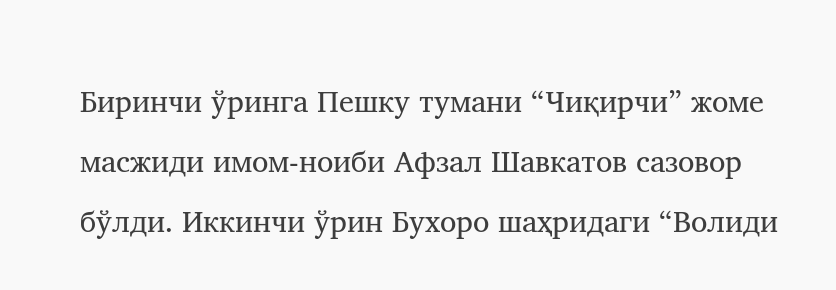Биринчи ўринга Пешку тумани “Чиқирчи” жоме масжиди имом-ноиби Афзал Шавкатов сазовор бўлди. Иккинчи ўрин Бухоро шаҳридаги “Волиди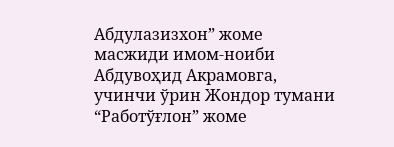Абдулазизхон” жоме масжиди имом-ноиби Абдувоҳид Акрамовга, учинчи ўрин Жондор тумани “Работўғлон” жоме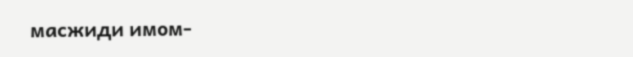масжиди имом-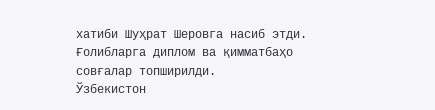хатиби Шуҳрат Шеровга насиб этди.
Ғолибларга диплом ва қимматбаҳо совғалар топширилди.
Ўзбекистон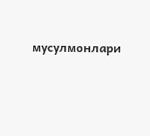мусулмонлари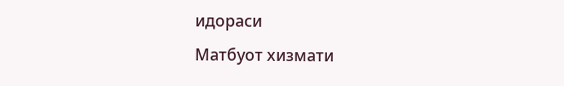идораси
Матбуот хизмати